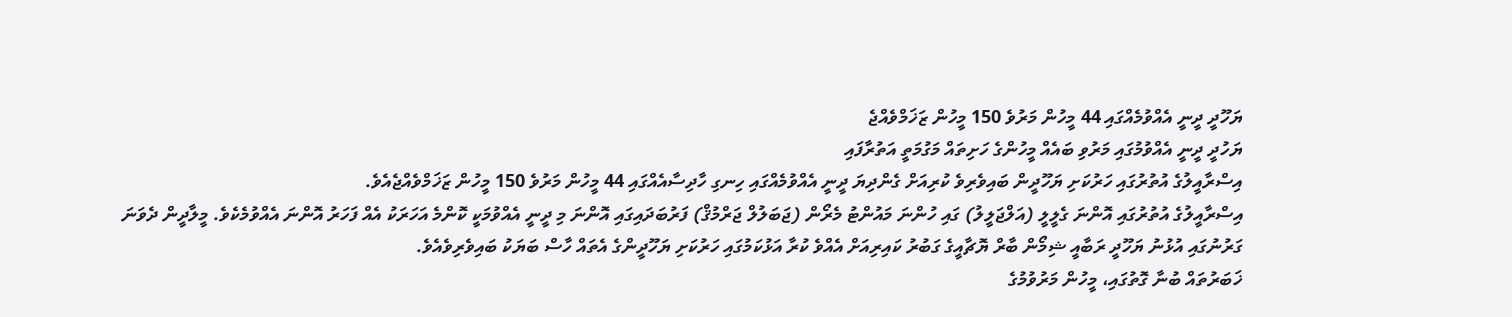ޔަހޫދީ ދީނީ އެއްވުމެއްގައި 44 މީހުން މަރުވެ 150 މީހުން ޒަޚަމްވެއްޖެ
ޔަހުދީ ދީނީ އެއްވުމުގައި މަރުވި ބައެއް މީހުންގެ ހަށިތައް މަގުމަތީ އަތުރާފައި
އިސްރާއީލުގެ އުތުރުގައި ހަރުކަށި ޔަހޫދީން ބައިވެރިވެ ކުރިއަށް ގެންދިޔަ ދީނީ އެއްވުމެއްގައި ހިނގި ހާދިސާއެއްގައި 44 މީހުން މަރުވެ 150 މީހުން ޒަޚަމްވެއްޖެއެވެ.
އިސްރާއީލުގެ އުތުރުގައި އޮންނަ ގެލީލީ (އަލްޖަލީލު) ގައި ހުންނަ މައުންޓު މެރޯން (ޖަބަލުލް ޖަރްމުޤް) ފަރުބަދައިގައި އޮންނަ މި ދީނީ އެއްވުމަކީ ކޮންމެ އަހަރަކު އެއް ފަހަރު އޮންނަ އެއްވުމެކެވެ. މީލާދީން ދެވަނަ ގަރުނުގައި އުޅުނު ޔަހޫދީ ރަބާއީ ޝިމޯން ބާރް ޔޮޗާއީގެ ގަބުރު ކައިރިއަށް އެއްވެ ކުރާ އަޅުކަމުގައި ހަރުކަށި ޔަހޫދީންގެ އެތައް ހާސް ބަޔަކު ބައިވެރިވެއެވެ.
ޚަބަރުތައް ބުނާ ގޮތުގައި، މީހުން މަރުވުމުގެ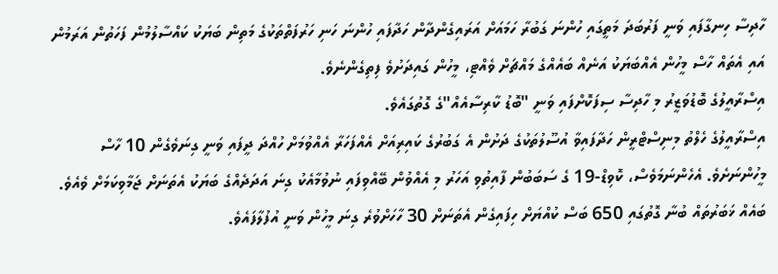ހާދިސާ ހިނގާފައި ވަނީ ފަރުބަދަ މަތީގައި ހުންނަ ގަބުރާ ހަމައަށް އަރައިގެންދާން ހަދާފައި ހުންނަ ހަނި ހަރުފަތްތަކުގެ މަތިން ބަޔަކު ކައްސާލުމުން ފަހަތުން އަރަމުން އައި އެތައް ހާސް މީހުން އެއްބަޔަކު އަނެއް ބައެއްގެ މައްޗަށް ވެއްޓި، މީހުން ގައިދަށުވެ ފިތިގެންނެވެ.
އިސްރާއީލުގެ ބޮޑުވަޒީރު މި ހާދިސާ ސިފަކޮށްފައި ވަނީ "ބޮޑު ކާރިސާއެއް"ގެ ގޮތުގައެވެ.
އިސްރާއީލުގެ ހެލްތު މިނިސްޓްރީން ހަދާފައިވާ އުސޫލުތަކުގެ ދަށުން އެ ގަބުރުގެ ކައިރިއަށް އެއްފަހަރާ އެއްވުމަށް ހުއްދަ ދީފައި ވަނީ ގިނަވެގެން 10 ހާސް މީހުންނަށެވެ. އެހެންނަމަވެސް، ކޮވިޑް-19 ގެ ސަބަބުން ފާއިތުވި އަހަރު މި އެއްވުން ބޭއްވިފައި ނުވުމާއެކު ގިނަ އަދަދެއްގެ ބަޔަކު އެތަނަށް ޖަމާވިކަމަށް ވެއެވެ. ބައެއް ޚަބަރުތައް ބުނާ ގޮތުގައި 650 ބަސް ކުއްޔަށް ހިފައިގެން އެތަނަށް 30 ހާހަށްވުރެ ގިނަ މީހުން ވަނީ އުފުލާފައެވެ.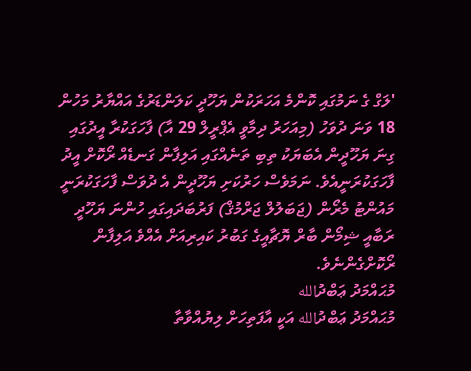'ލަގް ގެ ނަމުގައި ކޮންމެ އަހަރަކުން ޔަހޫދީ ކަލަންޑަރުގެ އައްޔާރު މަހުން 18 ވަނަ ދުވަހު (މިއަހަރު ދިމާވީ އެޕްރީލް 29 އާ) ފާހަގަކުރާ އީދުގައި ގިނަ ޔަހޫދީން އެބަޔަކު ތިބި ތަނެއްގައި އަލިފާން ގަނޑެއް ރޯކޮށް އީދު ފާހަގަކުރަނީއެވެ. ނަމަވެސް ހަރުކަށި ޔަހޫދީން އެ ދުވަސް ފާހަގަކުރަނީ މައުންޓު މެރޯން (ޖަބަލުލް ޖަރްމުޤް) ފަރުބަދައިގައި ހުންނަ ޔަހޫދީ ރަބާއީ ޝިމޯން ބާރް ޔޮޗާއީގެ ގަބުރު ކައިރިއަށް އެއްވެ އަލިފާން ރޯކޮށްގެންނެވެ.
މުޙައްމަދު ޢަބްދުالله
މުޙައްމަދު ޢަބްދުالله އަކީ އާފަތިހަށް ލިޔުއްވާތާ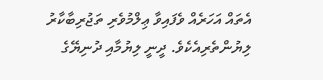އެތައް އަހަރެއް ވެފައިވާ ޢިލްމުވެރި ތަޖުރިބާކާރު ލިޔުންތެރިއެކެވެ. ދީނީ ލިޔުމާއި ދުނިޔޭގެ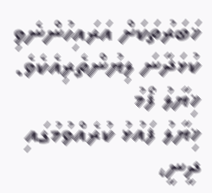ޚަބަރުތަކަށް އަރައިހުންނެވި ކުޅަދާނަ ލިޔުންތެރިއެކެވެ.
ޚިޔާލު ފޯމު
ޚިޔާލު ފައުޅު ކުރެއްވުމުގައި ދީނީ،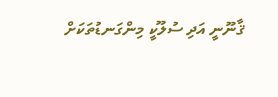ޤާނޫނީ އަދި ސުލޫކީ މިންގަނޑުތަކަށް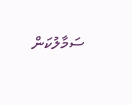ސަމާލުކަން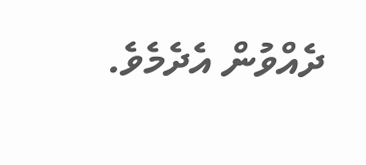ދެއްވުން އެދެމެވެ.